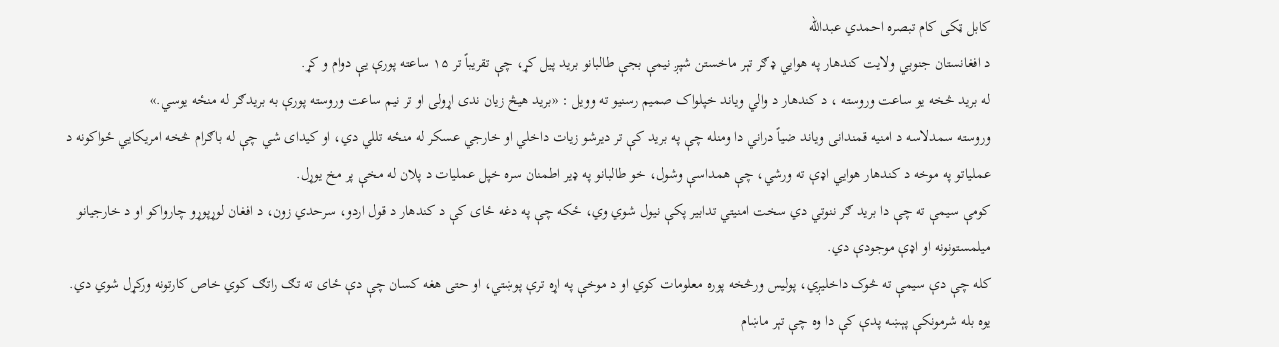کابل ټکی کام تبصره احمدي عبدالله
د افغانستان جنوبي ولایت کندهار په هوایي ډګر تېر ماخستن شپږ نیمې بجې طالبانو برید پيل کړ، چې تقریباً تر ۱۵ ساعته پورې یې دوام و کړ.
له برید څخه یو ساعت وروسته ، د کندهار د والي ویاند خپلواک صمیم رسنیو ته وویل : «برید هیڅ زیان ندی اړولی او تر نیم ساعت وروسته پورې به بریدګر له منځه یوسي.»
وروسته سمدلاسه د امنیه قمندانی ویاند ضیاً دراني دا ومنله چې په برید کې تر دیرشو زیات داخلي او خارجي عسکر له منځه تللي دي، او کیدای شي چې له باګرام څخه امریکايي ځواکونه د عملیاتو په موخه د کندهار هوايي اډې ته ورشي، چې همداسې وشول، خو طالبانو په ډير اطمنان سره خپل عملیات د پلان له مخې پر مخ یوړل.
کومې سیمې ته چې دا برید ګر ننوتي دي سخت امنیتي تدابیر پکې نیول شوي وي، ځکه چې په دغه ځای کې د کندهار د قول اردو، سرحدي زون، د افغان لوړپوړو چارواکو او د خارجیانو میلمستونونه او اډې موجودې دي.
کله چې دې سیمې ته څوک داخلیږي، پولیس ورڅخه پوره معلومات کوي او د موخې په اړه ترې پوښتي، او حتی هغه کسان چې دې ځای ته تګ راتګ کوي خاص کارتونه ورکړل شوي دي.
یوه بله شرمونکې پېښه پدې کې دا وه چې تېر ماښام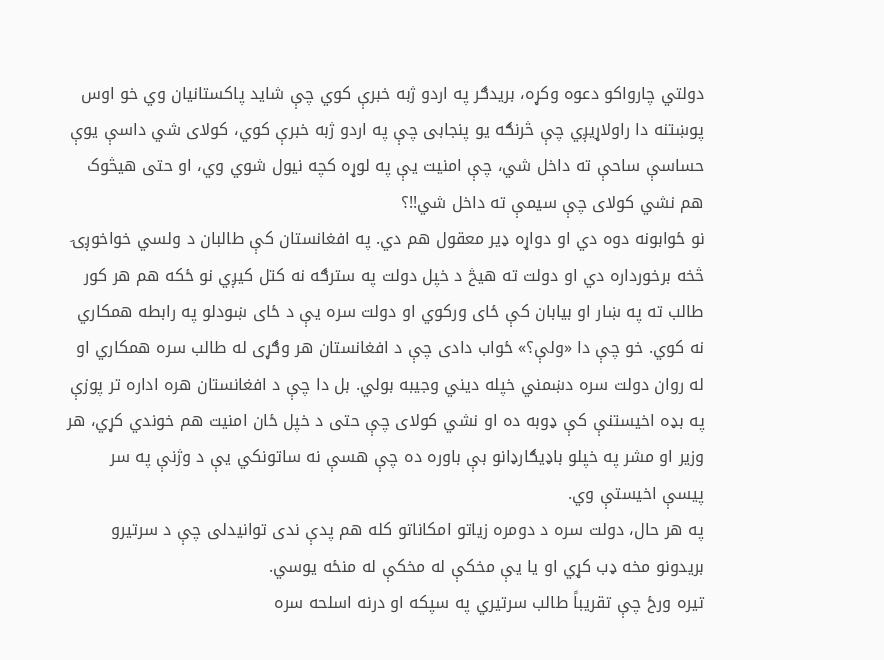دولتي چارواکو دعوه وکړه، بریدګر په اردو ژبه خبرې کوي چې شاید پاکستانیان وي خو اوس پوښتنه دا راولاړیږي چې څرنګه یو پنجابی چې په اردو ژبه خبرې کوي، کولای شي داسې یوې حساسې ساحې ته داخل شي، چې امنیت يې په لوړه کچه نیول شوي وي، او حتی هیڅوک هم نشي کولای چې سیمې ته داخل شي!!؟
نو ځوابونه دوه دي او دواړه ډير معقول هم دي. په افغانستان کې طالبان د ولسي خواخوږۍ څخه برخورداره دي او دولت ته هیڅ د خپل دولت په سترګه نه کتل کیږي نو ځکه هم هر کور طالب ته په ښار او بیابان کې ځای ورکوي او دولت سره یې د ځای ښودلو په رابطه همکاري نه کوي. خو چې دا «ولې؟» ځواب دادی چې د افغانستان هر وګړی له طالب سره همکاري او له روان دولت سره دښمني خپله دیني وجیبه بولي. بل دا چې د افغانستان هره اداره تر پوزې په بډه اخیستنې کې ډوبه ده او نشي کولای چې حتی د خپل ځان امنیت هم خوندي کړي، هر وزیر او مشر په خپلو باډيګارډانو بې باوره ده چې هسې نه ساتونکي یې د وژنې په سر پیسې اخیستې وي.
په هر حال، دولت سره د دومره زیاتو امکاناتو کله هم پدې ندی توانیدلی چې د سرتیرو بریدونو مخه ډب کړي او یا یې مخکې له مخکې له منځه یوسي.
تیره ورځ چې تقریباً طالب سرتیري په سپکه او درنه اسلحه سره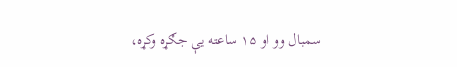سمبال وو او ۱۵ ساعته یې جګړه وکړه،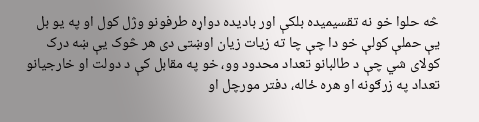څه حلوا خو نه تقسیمیده بلکې اور بادیده دواړه طرفونو وژل کول او په یو بل یې حملې کولې خو دا چې چا ته زیات زیان اوښتی دی هر څوک یې ښه درک کولای شي چې د طالبانو تعداد محدود وو، خو په مقابل کې د دولت او خارجیانو تعداد په زرګونه او هره ځاله، دفتر مورچل او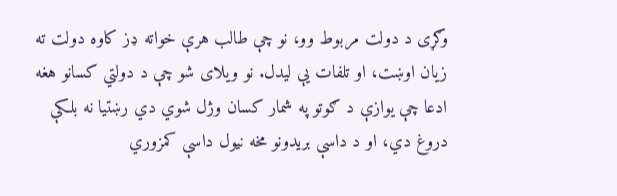وګړی د دولت مربوط وو، نو چې طالب هرې خواته ډز کاوه دولت ته زیان اوښت، او تلفات یې لیدل. نو ویلای شو چې د دولتي کسانو هغه ادعا چې یوازې د ګوتو په شمار کسان وژل شوي دي رښتیا نه بلکې دروغ دي، او د داسې بریدونو مخه نیول داسې کمزوري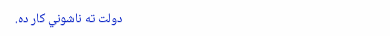دولت ته ناشوني کار ده.